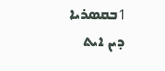1ܒܩܤܪܝܐ ܕܝܢ ܐܝܬ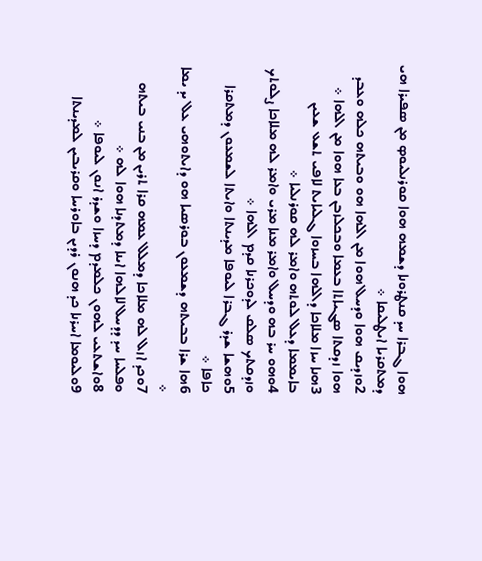ܗܘܐ ܓܒܪܐ ܚܕ ܩܢܛܪܘܢܐ ܕܫܡܗ ܗܘܐ ܩܘܪܢܠܝܘܤ ܡܢ ܤܦܝܪܐ ܗܝ ܕܡܬܩܪܝܐ ܐܝܛܠܝܩܐ ܀
2ܘܙܕܝܩ ܗܘܐ ܘܕܚܠ ܗܘܐ ܡܢ ܐܠܗܐ ܗܘ ܘܒܝܬܗ ܟܠܗ ܘܥܒܕ ܗܘܐ ܙܕܩܬܐ ܤܓܝܐܬܐ ܒܥܡܐ ܘܒܟܠܙܒܢ ܒܥܐ ܗܘܐ ܡܢ ܐܠܗܐ ܀
3ܗܢܐ ܚܙܐ ܡܠܐܟܐ ܕܐܠܗܐ ܒܚܙܘܐ ܓܠܝܐܝܬ ܠܐܦܝ ܬܫܥ ܫܥܝܢ ܒܐܝܡܡܐ ܕܥܠ ܠܘܬܗ ܘܐܡܪ ܠܗ ܩܘܪܢܠܝܐ ܀
4ܘܗܘ ܚܪ ܒܗ ܘܕܚܠ ܘܐܡܪ ܡܢܐ ܡܪܝ ܘܐܡܪ ܠܗ ܡܠܐܟܐ ܨܠܘܬܟ ܘܙܕܩܬܟ ܤܠܩ ܠܕܘܟܪܢܐ ܩܕܡ ܐܠܗܐ ܀
5ܘܗܫܐ ܫܕܪ ܓܒܪܐ ܠܝܘܦܐ ܡܕܝܢܬܐ ܘܐܝܬܐ ܠܫܡܥܘܢ ܕܡܬܩܪܐ ܟܐܦܐ ܀
6ܗܐ ܫܪܐ ܒܒܝܬܗ ܕܫܡܥܘܢ ܒܘܪܤܝܐ ܗܘ ܕܐܝܬܘܗܝ ܥܠ ܝܕ ܝܡܐ ܀
7ܘܟܕ ܐܙܠ ܠܗ ܡܠܐܟܐ ܕܡܠܠ ܥܡܗ ܩܪܐ ܬܪܝܢ ܡܢ ܒܢܝ ܒܝܬܗ ܘܦܠܚܐ ܚܕ ܕܕܚܠ ܠܐܠܗܐ ܐܝܢܐ ܕܡܬܕܢܐ ܗܘܐ ܠܗ ܀
8ܘܐܫܬܥܝ ܠܗܘܢ ܟܠܡܕܡ ܕܚܙܐ ܘܫܕܪ ܐܢܘܢ ܠܝܘܦܐ ܀
9ܘܠܝܘܡܐ ܐܚܪܢܐ ܟܕ ܗܢܘܢ ܪܕܝܢ ܒܐܘܪܚܐ ܘܩܪܝܒܝܢ ܠܡܕܝܢܬܐ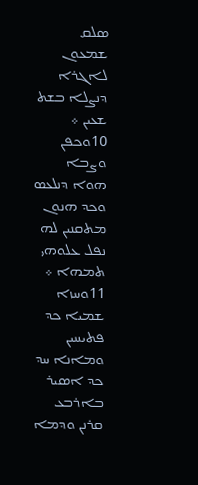ܤܠܩ ܫܡܥܘܢ ܠܐܓܪܐ ܕܢܨܠܐ ܒܫܬ ܫܥܝܢ ܀
10ܘܟܦܢ ܘܨܒܐ ܗܘܐ ܕܢܠܥܤ ܘܟܕ ܗܢܘܢ ܡܬܩܢܝܢ ܠܗ ܢܦܠ ܥܠܘܗܝ ܬܡܗܐ ܀
11ܘܚܙܐ ܫܡܝܐ ܟܕ ܦܬܝܚܝܢ ܘܡܐܢܐ ܚܕ ܟܕ ܐܤܝܪ ܒܐܪܒܥ ܩܪܢܢ ܘܕܡܐ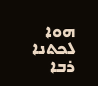ܗܘܐ ܠܟܬܢܐ ܪܒܐ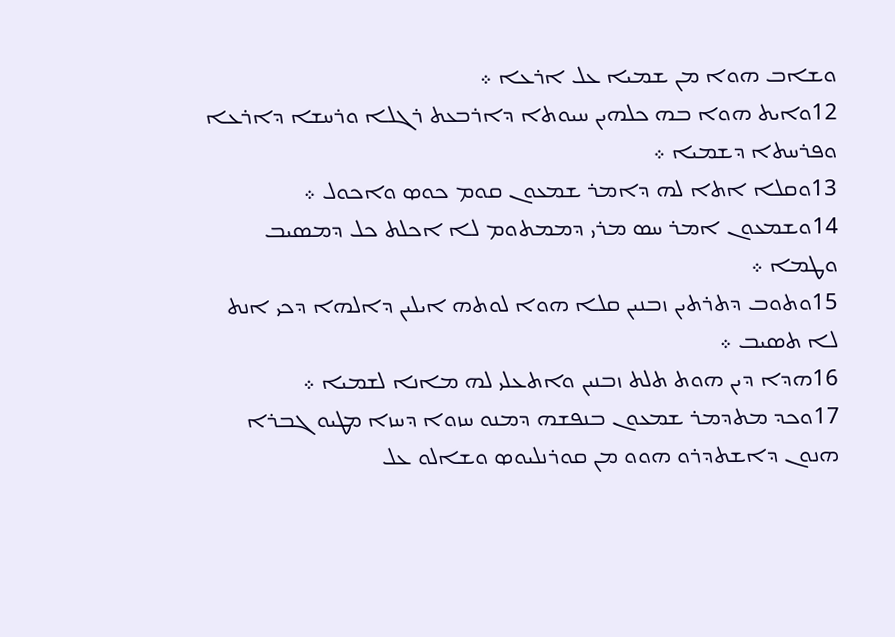ܘܫܐܒ ܗܘܐ ܡܢ ܫܡܝܐ ܥܠ ܐܪܥܐ ܀
12ܘܐܝܬ ܗܘܐ ܒܗ ܟܠܗܝܢ ܚܝܘܬܐ ܕܐܪܒܥܬ ܪܓܠܐ ܘܪܚܫܐ ܕܐܪܥܐ ܘܦܪܚܬܐ ܕܫܡܝܐ ܀
13ܘܩܠܐ ܐܬܐ ܠܗ ܕܐܡܪ ܫܡܥܘܢ ܩܘܡ ܟܘܤ ܘܐܟܘܠ ܀
14ܘܫܡܥܘܢ ܐܡܪ ܚܤ ܡܪܝ ܕܡܡܬܘܡ ܠܐ ܐܟܠܬ ܟܠ ܕܡܤܝܒ ܘܛܡܐ ܀
15ܘܬܘܒ ܕܬܪܬܝܢ ܙܒܢܝܢ ܩܠܐ ܗܘܐ ܠܘܬܗ ܐܝܠܝܢ ܕܐܠܗܐ ܕܟܝ ܐܢܬ ܠܐ ܬܤܝܒ ܀
16ܗܕܐ ܕܝܢ ܗܘܬ ܬܠܬ ܙܒܢܝܢ ܘܐܬܥܠܝ ܠܗ ܡܐܢܐ ܠܫܡܝܐ ܀
17ܘܟܕ ܡܬܕܡܪ ܫܡܥܘܢ ܒܢܦܫܗ ܕܡܢܘ ܚܙܘܐ ܕܚܙܐ ܡܛܝܘ ܓܒܪܐ ܗܢܘܢ ܕܐܫܬܕܪܘ ܗܘܘ ܡܢ ܩܘܪܢܠܝܘܤ ܘܫܐܠܘ ܥܠ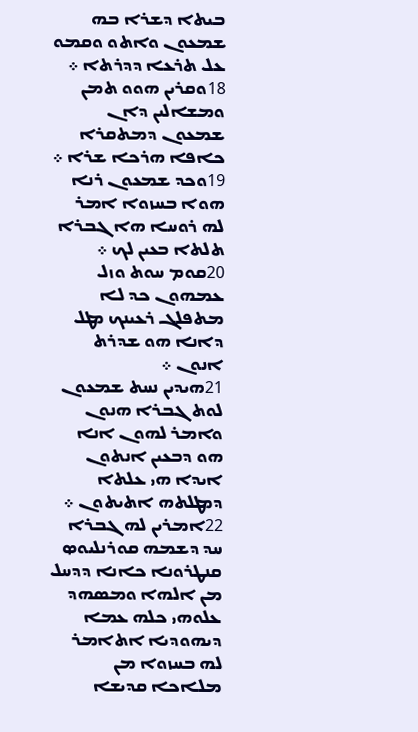ܒܝܬܐ ܕܫܪܐ ܒܗ ܫܡܥܘܢ ܘܐܬܘ ܘܩܡܘ ܥܠ ܬܪܥܐ ܕܕܪܬܐ ܀
18ܘܩܪܝܢ ܗܘܘ ܬܡܢ ܘܡܫܐܠܝܢ ܕܐܢ ܫܡܥܘܢ ܕܡܬܩܪܐ ܟܐܦܐ ܗܪܟܐ ܫܪܐ ܀
19ܘܟܕ ܫܡܥܘܢ ܪܢܐ ܗܘܐ ܒܚܙܘܐ ܐܡܪ ܠܗ ܪܘܚܐ ܗܐ ܓܒܪܐ ܬܠܬܐ ܒܥܝܢ ܠܟ ܀
20ܩܘܡ ܚܘܬ ܘܙܠ ܥܡܗܘܢ ܟܕ ܠܐ ܡܬܦܠܓ ܪܥܝܢܟ ܡܛܠ ܕܐܢܐ ܗܘ ܫܕܪܬ ܐܢܘܢ ܀
21ܗܝܕܝܢ ܢܚܬ ܫܡܥܘܢ ܠܘܬ ܓܒܪܐ ܗܢܘܢ ܘܐܡܪ ܠܗܘܢ ܐܢܐ ܗܘ ܕܒܥܝܢ ܐܢܬܘܢ ܐܝܕܐ ܗܝ ܥܠܬܐ ܕܡܛܠܬܗ ܐܬܝܬܘܢ ܀
22ܐܡܪܝܢ ܠܗ ܓܒܪܐ ܚܕ ܕܫܡܗ ܩܘܪܢܠܝܘܤ ܩܢܛܪܘܢܐ ܟܐܢܐ ܕܕܚܠ ܡܢ ܐܠܗܐ ܘܡܤܗܕ ܥܠܘܗܝ ܟܠܗ ܥܡܐ ܕܝܗܘܕܝܐ ܐܬܐܡܪ ܠܗ ܒܚܙܘܐ ܡܢ ܡܠܐܟܐ ܩܕܝܫܐ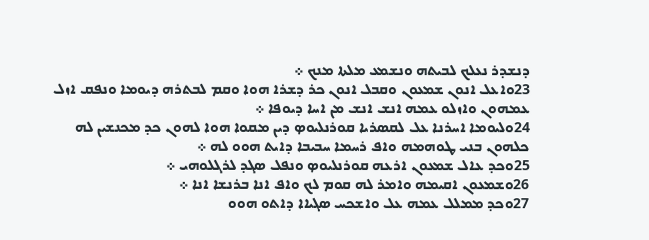ܕܢܫܕܪ ܢܥܠܟ ܠܒܝܬܗ ܘܢܫܡܥ ܡܠܬܐ ܡܢܟ ܀
23ܘܐܥܠ ܐܢܘܢ ܫܡܥܘܢ ܘܩܒܠ ܐܢܘܢ ܟܪ ܕܫܪܐ ܗܘܐ ܘܩܡ ܠܒܬܪܗ ܕܝܘܡܐ ܘܢܦܩ ܐܙܠ ܥܡܗܘܢ ܘܐܙܠܘ ܥܡܗ ܐܢܫ ܐܢܫ ܡܢ ܐܚܐ ܕܝܘܦܐ ܀
24ܘܠܝܘܡܐ ܐܚܪܢܐ ܥܠ ܠܩܤܪܝܐ ܩܘܪܢܠܝܘܤ ܕܝܢ ܡܩܘܐ ܗܘܐ ܠܗܘܢ ܟܕ ܡܟܢܫܝܢ ܠܗ ܟܠܗܘܢ ܒܢܝ ܛܘܗܡܗ ܘܐܦ ܪܚܡܐ ܚܒܝܒܐ ܕܐܝܬ ܗܘܘ ܠܗ ܀
25ܘܟܕ ܥܐܠ ܫܡܥܘܢ ܐܪܥܗ ܩܘܪܢܠܝܘܤ ܘܢܦܠ ܤܓܕ ܠܪܓܠܘܗܝ ܀
26ܘܫܡܥܘܢ ܐܩܝܡܗ ܘܐܡܪ ܠܗ ܩܘܡ ܠܟ ܘܐܦ ܐܢܐ ܒܪܢܫܐ ܐܢܐ ܀
27ܘܟܕ ܡܡܠܠ ܥܡܗ ܥܠ ܘܐܫܟܚ ܤܓܝܐܐ ܕܐܬܘ ܗܘܘ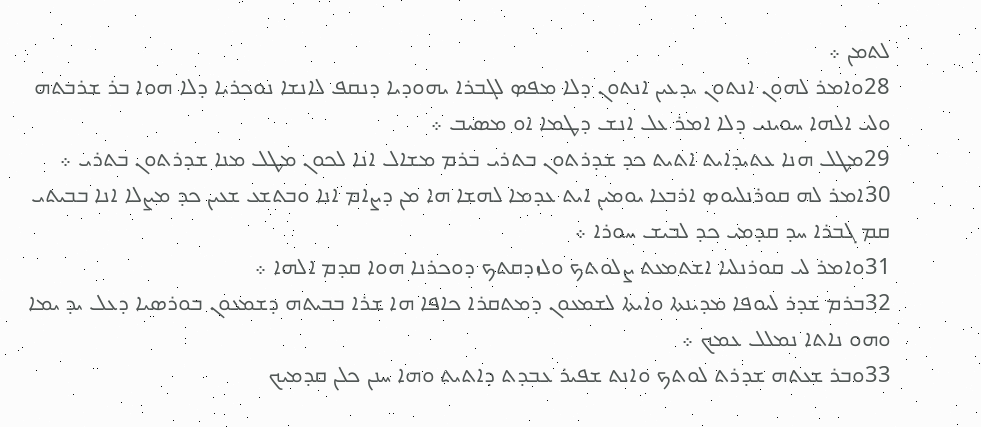ܠܬܡܢ ܀
28ܘܐܡܪ ܠܗܘܢ ܐܢܬܘܢ ܝܕܥܝܢ ܐܢܬܘܢ ܕܠܐ ܡܦܤ ܠܓܒܪܐ ܝܗܘܕܝܐ ܕܢܩܦ ܠܐܢܫܐ ܢܘܟܪܝܐ ܕܠܐ ܗܘܐ ܒܪ ܫܪܒܬܗ ܘܠܝ ܐܠܗܐ ܚܘܝܢܝ ܕܠܐ ܐܡܪ ܥܠ ܐܢܫ ܕܛܡܐ ܐܘ ܡܤܝܒ ܀
29ܡܛܠ ܗܢܐ ܥܬܝܕܐܝܬ ܐܬܝܬ ܟܕ ܫܕܪܬܘܢ ܒܬܪܝ ܒܪܡ ܡܫܐܠ ܐܢܐ ܠܟܘܢ ܡܛܠ ܡܢܐ ܫܕܪܬܘܢ ܒܬܪܝ ܀
30ܐܡܪ ܠܗ ܩܘܪܢܠܝܘܤ ܐܪܒܥܐ ܝܘܡܝܢ ܐܝܬ ܥܕܡܐ ܠܗܫܐ ܗܐ ܡܢ ܕܨܐܡ ܐܢܐ ܘܒܬܫܥ ܫܥܝܢ ܟܕ ܡܨܠܐ ܐܢܐ ܒܒܝܬܝ ܩܡ ܓܒܪܐ ܚܕ ܩܕܡܝ ܟܕ ܠܒܝܫ ܚܘܪܐ ܀
31ܘܐܡܪ ܠܝ ܩܘܪܢܠܝܐ ܐܫܬܡܥܬ ܨܠܘܬܟ ܘܠܙܕܩܬܟ ܕܘܟܪܢܐ ܗܘܐ ܩܕܡ ܐܠܗܐ ܀
32ܒܪܡ ܫܕܪ ܠܝܘܦܐ ܡܕܝܢܬܐ ܘܐܝܬܐ ܠܫܡܥܘܢ ܕܡܬܩܪܐ ܟܐܦܐ ܗܐ ܫܪܐ ܒܒܝܬܗ ܕܫܡܥܘܢ ܒܘܪܤܝܐ ܕܥܠ ܝܕ ܝܡܐ ܘܗܘ ܢܐܬܐ ܢܡܠܠ ܥܡܟ ܀
33ܘܒܪ ܫܥܬܗ ܫܕܪܬ ܠܘܬܟ ܘܐܢܬ ܫܦܝܪ ܥܒܕܬ ܕܐܬܝܬ ܘܗܐ ܚܢܢ ܟܠܢ ܩܕܡܝܟ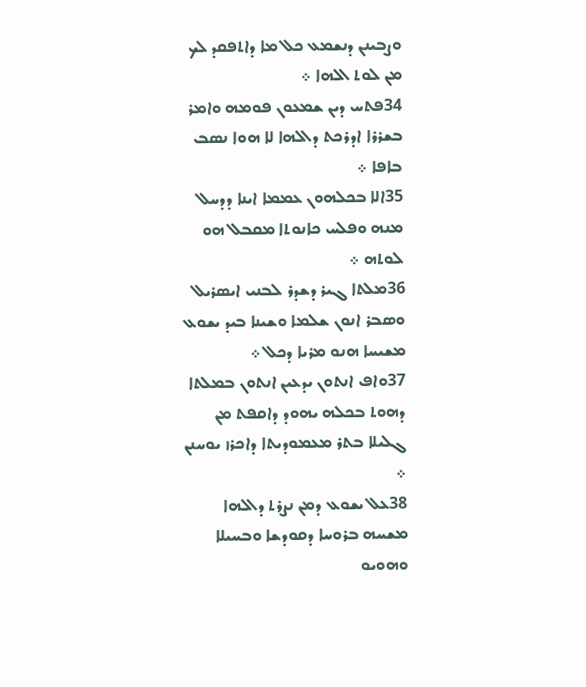ܘܨܒܝܢܢ ܕܢܫܡܥ ܟܠ ܡܐ ܕܐܬܦܩܕ ܠܟ ܡܢ ܠܘܬ ܐܠܗܐ ܀
34ܦܬܚ ܕܝܢ ܫܡܥܘܢ ܦܘܡܗ ܘܐܡܪ ܒܫܪܪܐ ܐܕܪܟܬ ܕܐܠܗܐ ܠܐ ܗܘܐ ܢܤܒ ܒܐܦܐ ܀
35ܐܠܐ ܒܟܠܗܘܢ ܥܡܡܐ ܐܝܢܐ ܕܕܚܠ ܡܢܗ ܘܦܠܚ ܟܐܢܘܬܐ ܡܩܒܠ ܗܘ ܠܘܬܗ ܀
36ܡܠܬܐ ܓܝܪ ܕܫܕܪ ܠܒܢܝ ܐܝܤܪܝܠ ܘܤܒܪ ܐܢܘܢ ܫܠܡܐ ܘܫܝܢܐ ܒܝܕ ܝܫܘܥ ܡܫܝܚܐ ܗܢܘ ܡܪܝܐ ܕܟܠ ܀
37ܘܐܦ ܐܢܬܘܢ ܝܕܥܝܢ ܐܢܬܘܢ ܒܡܠܬܐ ܕܗܘܬ ܒܟܠܗ ܝܗܘܕ ܕܐܩܦܬ ܡܢ ܓܠܝܠܐ ܒܬܪ ܡܥܡܘܕܝܬܐ ܕܐܟܪܙ ܝܘܚܢܢ ܀
38ܥܠ ܝܫܘܥ ܕܡܢ ܢܨܪܬ ܕܐܠܗܐ ܡܫܚܗ ܒܪܘܚܐ ܕܩܘܕܫܐ ܘܒܚܝܠܐ ܘܗܘܝܘ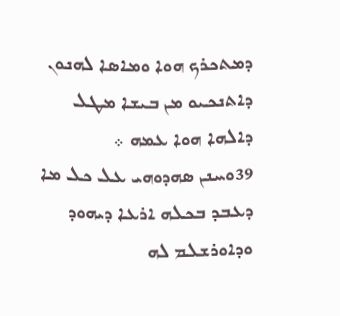ܕܡܬܟܪܟ ܗܘܐ ܘܡܐܤܐ ܠܗܢܘܢ ܕܐܬܢܟܝܘ ܡܢ ܒܝܫܐ ܡܛܠ ܕܐܠܗܐ ܗܘܐ ܥܡܗ ܀
39ܘܚܢܢ ܤܗܕܘܗܝ ܥܠ ܟܠ ܡܐ ܕܥܒܕ ܒܟܠܗ ܐܪܥܐ ܕܝܗܘܕ ܘܕܐܘܪܫܠܡ ܠܗ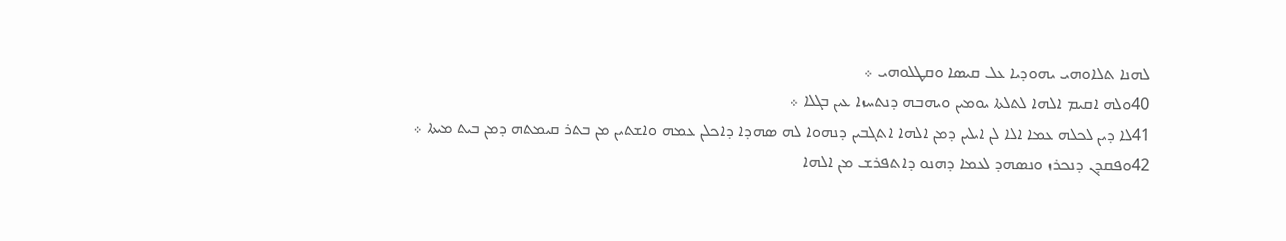ܠܗܢܐ ܬܠܐܘܗܝ ܝܗܘܕܝܐ ܥܠ ܩܝܤܐ ܘܩܛܠܘܗܝ ܀
40ܘܠܗ ܐܩܝܡ ܐܠܗܐ ܠܬܠܬܐ ܝܘܡܝܢ ܘܝܗܒܗ ܕܢܬܚܙܐ ܥܝܢ ܒܓܠܐ ܀
41ܠܐ ܕܝܢ ܠܟܠܗ ܥܡܐ ܐܠܐ ܠܢ ܐܝܠܝܢ ܕܡܢ ܐܠܗܐ ܐܬܓܒܝܢ ܕܢܗܘܐ ܠܗ ܤܗܕܐ ܕܐܟܠܢ ܥܡܗ ܘܐܫܬܝܢ ܡܢ ܒܬܪ ܩܝܡܬܗ ܕܡܢ ܒܝܬ ܡܝܬܐ ܀
42ܘܦܩܕܢ ܕܢܟܪܙ ܘܢܤܗܕ ܠܥܡܐ ܕܗܢܘ ܕܐܬܦܪܫ ܡܢ ܐܠܗܐ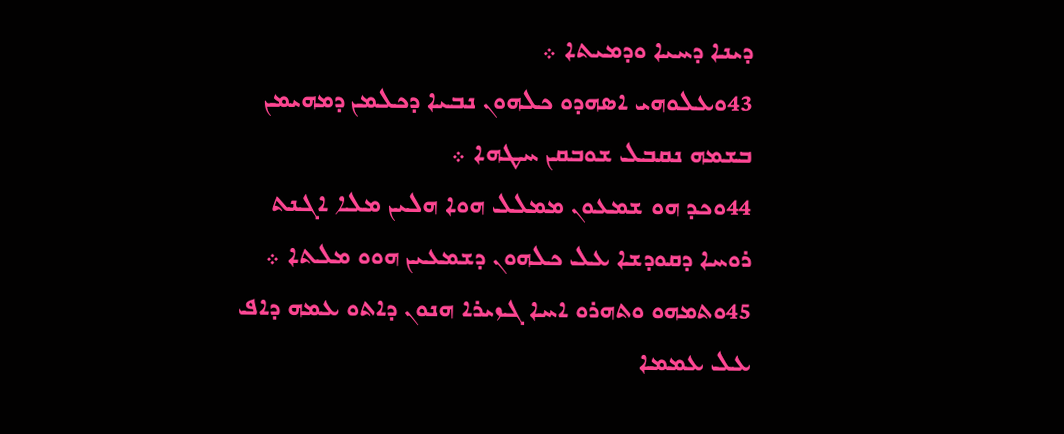ܕܝܢܐ ܕܚܝܐ ܘܕܡܝܬܐ ܀
43ܘܥܠܘܗܝ ܐܤܗܕܘ ܟܠܗܘܢ ܢܒܝܐ ܕܟܠܡܢ ܕܡܗܝܡܢ ܒܫܡܗ ܢܩܒܠ ܫܘܒܩܢ ܚܛܗܐ ܀
44ܘܟܕ ܗܘ ܫܡܥܘܢ ܡܡܠܠ ܗܘܐ ܗܠܝܢ ܡܠܐ ܐܓܢܬ ܪܘܚܐ ܕܩܘܕܫܐ ܥܠ ܟܠܗܘܢ ܕܫܡܥܝܢ ܗܘܘ ܡܠܬܐ ܀
45ܘܬܡܗܘ ܘܬܗܪܘ ܐܚܐ ܓܙܝܪܐ ܗܢܘܢ ܕܐܬܘ ܥܡܗ ܕܐܦ ܥܠ ܥܡܡܐ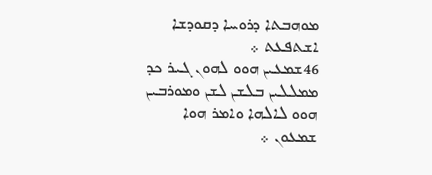ܡܘܗܒܬܐ ܕܪܘܚܐ ܕܩܘܕܫܐ ܐܫܬܦܥܬ ܀
46ܫܡܥܝܢ ܗܘܘ ܠܗܘܢ ܓܝܪ ܟܕ ܡܡܠܠܝܢ ܒܠܫܢ ܠܫܢ ܘܡܘܪܒܝܢ ܗܘܘ ܠܐܠܗܐ ܘܐܡܪ ܗܘܐ ܫܡܥܘܢ ܀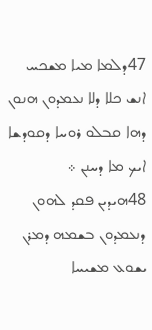47ܕܠܡܐ ܡܝܐ ܡܫܟܚ ܐܢܫ ܟܠܐ ܕܠܐ ܢܥܡܕܘܢ ܗܢܘܢ ܕܗܐ ܩܒܠܘ ܪܘܚܐ ܕܩܘܕܫܐ ܐܝܟ ܡܐ ܕܚܢܢ ܀
48ܗܝܕܝܢ ܦܩܕ ܠܗܘܢ ܕܢܥܡܕܘܢ ܒܫܡܗ ܕܡܪܢ ܝܫܘܥ ܡܫܝܚܐ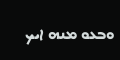ܘܒܥܘ ܡܢܗ ܐܝܟ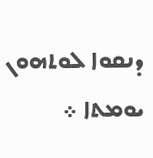ܕܢܩܘܐ ܠܘܬܗܘܢ ܝܘܡܬܐ ܀